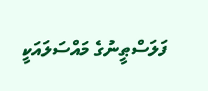ފަލަސްޠީނުގެ މައްސަލައަކީ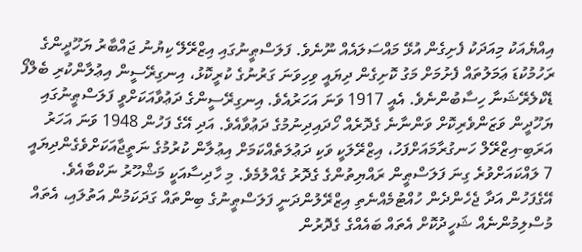އިއްޔެއަކު މިއަދަކު ފެށިގެން އުޅޭ މައްސަލައެއް ނޫނެވެ. ފަލަސްޠީނުގައި އިޒްރޭލޭ ކިޔުނު ޖައްބާރު ޔަހޫދީންގެ ރަހުމުކުޑަ ޢަމަލުތައް ފެށުމަށް މަގު ކޮށިގެން ދިޔައީ ވިހިވަނަ ގަރުނުގެ ކުރީކޮޅު، އިނގިރޭސީން އިޢުލާންކުރި ބެލްފޯ ޑެކްލެރޭޝަނާ ހިސާބުންނެވެ. އެއީ 1917 ވަނަ އަހަރުއެވެ. އިނގިރޭސީންގެ ދަޢުވާއަކަށްވީ ފަލަސްޠީނުގައި ޔަހޫދީން ވަޒަންވެރިކޮށް ވަންނާނެ ގެދޮރެއް ހޯދައިދިނުމުގެ ދަޢުވާއެވެ. އަދި އޭގެ ފަހުން 1948 ވަނަ އަހަރު އަރަބި-އިޒްރޭލް ހަނގުރާމައަށްފަހު، އިޒްރޭލަކީ ވަކި ދަޢުލަތެއްކަމަށް އިޢުލާން ކުރުމުގެ ނަތީޖާއަކަށްވެގެންދިޔައީ 7 ލައްކައަށްވުރެ ގިނަ ފަލަސްޠީން ރައްޔިތުންގެ ގެދޮރު ގެއްލުމެވެ. މި ހާދިސާއަކީ މަޝްހޫރު ނަކްބާއެވެ. އޭގެފަހުން އަދާ ޖެހެންދެން ހުއްޓުމެއްނެތި އިޒްރޭލުންދަނީ ފަލަސްޠީނުގެ ބިންތައް ގަދަކަމުން އަތުލައި، އެތައް މުސްލިމުންނެއް ޝަހީދުކޮށް އެތައް ބައެއްގެ ގެދޮރުން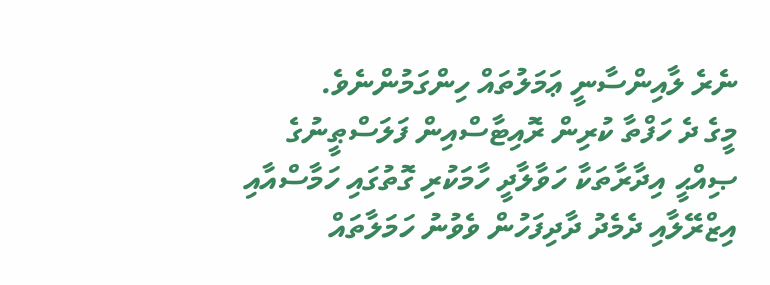ނެރެ ލާއިންސާނީ ޢަމަލުތައް ހިންގަމުންނެވެ.
މީގެ ދެ ހަފްތާ ކުރިން ރޮއިޓާސްއިން ފަލަސްޠީނުގެ ޞިއްޙީ އިދާރާތަކާ ހަވާލާދީ ހާމަކުރި ގޮތުގައި ހަމާސްއާއި އިޒްރޭލާއި ދެމެދު ދާދިފަހުން ވެވުނު ހަމަލާތައް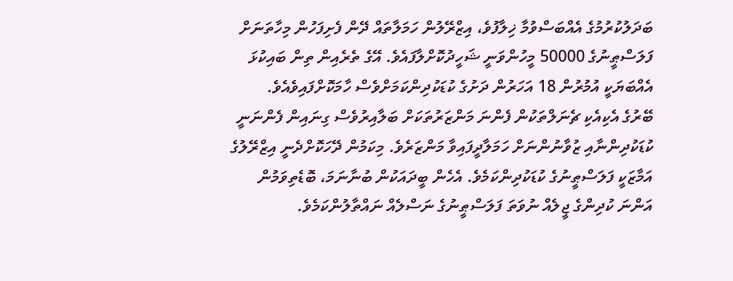ބަދަލުކުރުމުގެ އެއްބަސްވުމާ ޚިލާފުވެ، އިޒްރޭލުން ހަމަލާތައް ދޭން ފެށިފަހުން މިހާތަނަށް ފަލަސްޠީނުގެ 50000 މީހުންވަނީ ޝަހީދުކޮށްލާފައެވެ. އޭގެ ތެރެއިން ތިން ބައިކުޅަ އެއްބަޔަކީ އުމުރުން 18 އަހަރުން ދަށުގެ ކުޑަކުދިންކަމަށްވެސް ހާމަކޮށްފައިވެއެވެ.
ބޭރުގެ އެކިއެކި ޗެނަލްތަކުން ފެންނަ މަންޒަރުތަކަށް ބަލާއިރުވެސް ގިނައިން ފެންނަނީ ކުޑަކުދިންނާއި ޒުވާނުންނަށް ހަމަލާދީފައިވާ މަންޒަރެވެ. މިކަމުން ދޭހަކޮށްދެނީ އިޒްރޭލުގެ އަމާޒަކީ ފަލަސްޠީނުގެ ކުޑަކުދިންކަމެވެ. އެހެން ބީދައަކުން ބުނާނަމަ، ބޮޑެތިވަމުން އަންނަ ކުދިންގެ ޖީލެއް ނުވަތަ ފަލަސްޠީނުގެ ނަސްލެއް ނައްތާލުންކަމެވެ.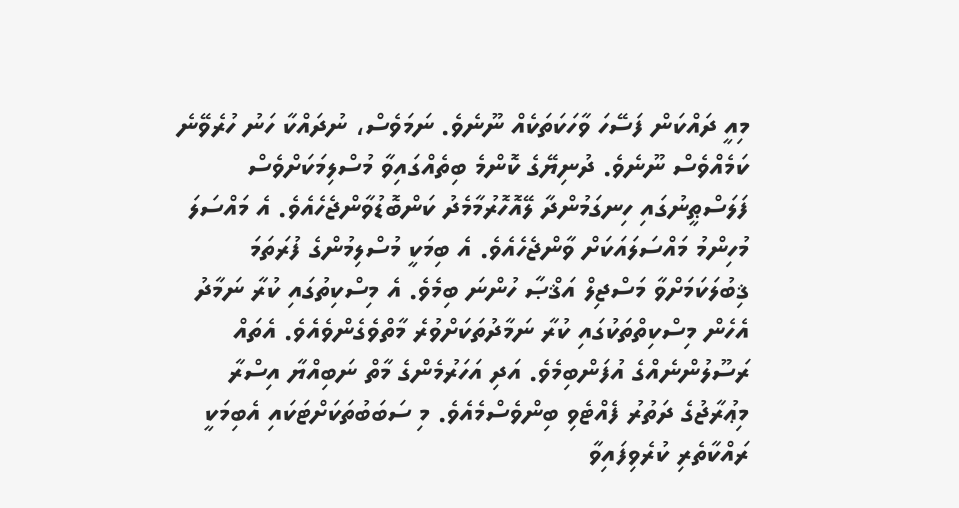މިއީ ދައްކަން ފަސޭހަ ވާހަކަތަކެއް ނޫނެވެ. ނަމަވެސް، ނުދައްކާ ހަނު ހުރެވޭނެ ކަމެއްވެސް ނޫނެވެ. ދުނިޔޭގެ ކޮންމެ ބިތެއްގައިވާ މުސްލިމަކަށްވެސް ފަލަސްޠީނުގައި ހިނގަމުންދާ ލޭއޮހޮރުމާމެދު ކަންބޮޑުވާންޖެހެއެވެ. އެ މައްސަލަ މުހިންމު މައްސަލައަކަށް ވާންޖެހެއެވެ. އެ ބިމަކީ މުސްލިމުންގެ ފުރަތަމަ ޤިބުލަކަމަށްވާ މަސްޖިލް އަޤްޞާ ހުންނަ ބިމެވެ. އެ މިސްކިތުގައި ކުރާ ނަމާދު އެހެން މިސްކިތްތަކުގައި ކުރާ ނަމާދުތަކަށްވުރެ މާތްވެގެންވެއެވެ. އެތައް ރަސޫލުންނެއްގެ އުފަންބިމެވެ. އަދި އަހަރުމެންގެ މާތް ނަބިއްޔާ އިސްރާ މިޢުރާޖުގެ ދަތުރު ފެއްޓެވި ބިންވެސްމެއެވެ. މި ސަބަބުތަކަށްޓަކައި އެބިމަކީ ރައްކާތެރި ކުރެވިފައިވާ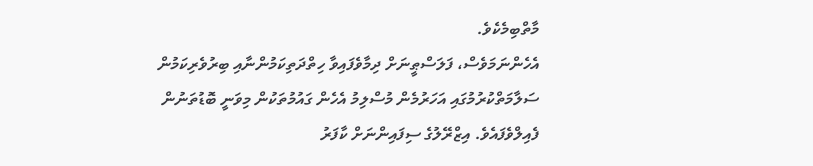މާތްބިމެކެވެ.
އެހެންނަމަވެސް، ފަލަސްޠީނަށް ދިމާވެފައިވާ ހިތްދަތިކަމުންނާއި ބިރުވެރިކަމުން ސަލާމަތްކުރުމުގައި އަހަރުމެން މުސްލިމު އެހެން ގައުމުތަކުން މިވަނީ ބޮޑުތަނުން ފެއިލްވެފައެވެ. އިޒްރޭލުގެ ސިފައިންނަށް ކާފަރު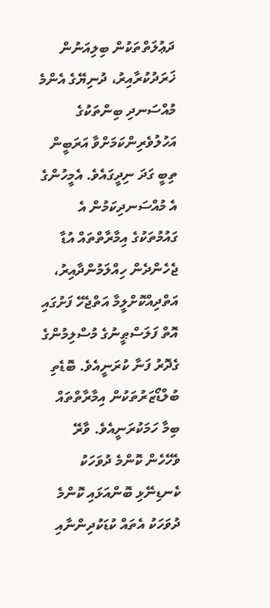ދަޢުލަތްތަކުން ބިލިއަނުން ޚަރަދުކުރާއިރު، ދުނިޔޭގެ އެންމެ މުއްސަނދި ބިންތަކުގެ އަހުލުވެރިންކަމަށްވާ އަރަބީން ތިބީ ގަދަ ނިދީގައެވެ. އެމީހުންގެ އެ މުއްސަނދިކަމުން އެ ގައުމުތަކުގެ އިމާރާތްތައް އުޑާ ޖެހެންދެން ހިއްލަމުންދާއިރު، އަތްދިއްކޮށްލީމާ އަތްޖެހޭ ފަށުގައި އޮތް ފަލަސްޠީނުގެ މުސްލިމުންގެ ގެދޮރު ފަނާ ކުރަނީއެވެ. ބޮޑެތި ބުލްޑޯޒަރުތަކުން އިމާރާތްތައް ބިމާ ހަމަކުރަނީއެވެ. ވާރޭ ވެހޭހެން ކޮންމެ ދުވަހަކު ކެނޑިނޭޅި ބޮންއަޅައި ކޮންމެ ދުވަހަކު އެތައް ކުޑަކުދިންނާއި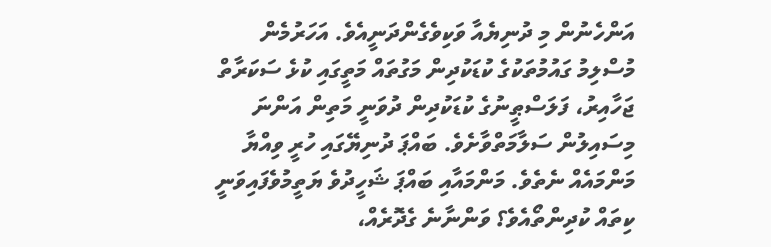އަންހެނުން މި ދުނިޔެއާ ވަކިވެގެންދަނީއެވެ. އަހަރުމެން މުސްލިމު ގައުމުތަކުގެ ކުޑަކުދިން މަގުތައް މަތީގައި ކުޅެ ސަކަރާތް ޖަހާއިރު، ފަލަސްޠީނުގެ ކުޑަކުދިން ދުވަނީ މަތިން އަންނަ މިސައިލުން ސަލާމަތްވާށެވެ. ބައްޕަ ދުނިޔޭގައި ހުރީ ވިއްޔާ މަންމައެއް ނެތެވެ. މަންމައާއި ބައްޕަ ޝަހީދުވެ ޔަތީމުވެފައިވަނީ ކިތައް ކުދިންތޯއެވެ؟ ވަންނާނެ ގެދޮރެއް،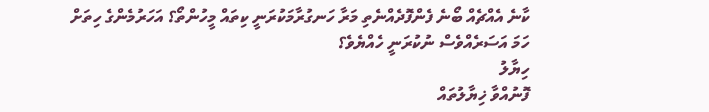ކާނެ އެއްޗެއް ބޯނެ ފެންފޮދެއްނެތި މަރާ ހަނގުރާމަކުރަނީ ކިތައް މީހުންތޯ؟ އަހަރުމެންގެ ހިތަށް ހަމަ އަސަރެއްވެސް ނުކުރަނީ ހެއްޔެވެ؟
ހިޔާލު
ފޮނުއްވާ ޚިޔާލުތައް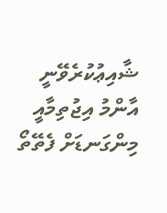ޝާއިޢުކުރެވޭނީ އާންމު އިޖުތިމާއީ މިންގަނޑަށް ފެތޭތޯ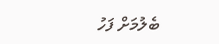ބެލުމަށް ފަހު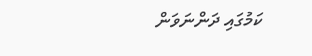ކަމުގައި ދަންނަވަން